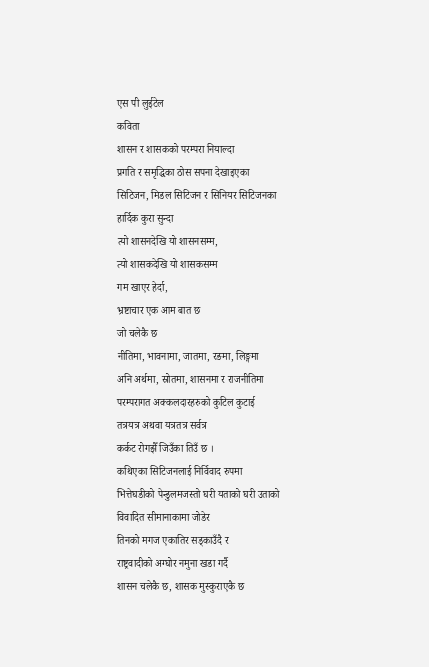एस पी लुईटेल
कविता
शासन र शासकको परम्परा नियाल्दा
प्रगति र समृद्धिका ठोस सपना देखाइएका
सिटिजन, मिडल सिटिजन र सिनियर सिटिजनका
हार्दिक कुरा सुन्दा
त्यो शासनदेखि यो शासनसम्म,
त्यो शासकदेखि यो शासकसम्म
गम खाएर हेर्दा,
भ्रष्टाचार एक आम बात छ
जो चलेकै छ
नीतिमा, भावनामा, जातमा, रङमा, लिङ्गमा
अनि अर्थमा, स्रोतमा, शासनमा र राजनीतिमा
परम्परागत अक्कलदारहरुको कुटिल कुटाई
तत्रयत्र अथवा यत्रतत्र सर्वत्र
कर्कट रोगझैँ जिउँका तिउँ छ ।
कथिएका सिटिजनलाई निर्विवाद रुपमा
भित्तेघडीको पेन्डुलमजस्तो घरी यताको घरी उताको
विवादित सीमानाकामा जोडेर
तिनको मगज एकातिर सड्काउँदै र
राष्ट्रवादीको अग्घोर नमुना खडा गर्दै
शासन चलेकै छ, शासक मुस्कुराएकै छ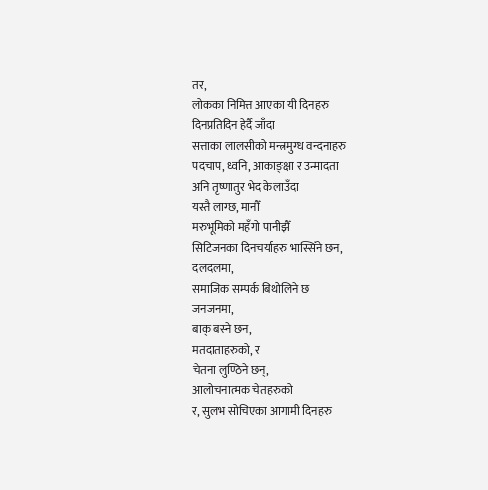तर,
लोकका निमित्त आएका यी दिनहरु
दिनप्रतिदिन हेर्दै जाँदा
सत्ताका लालसीको मन्त्रमुग्ध वन्दनाहरु
पदचाप, ध्वनि, आकाङ्क्षा र उन्मादता
अनि तृष्णातुर भेद केलाउँदा
यस्तै लाग्छ, मानौँ
मरुभूमिको महँगो पानीझैँ
सिटिजनका दिनचर्याहरु भास्सिँने छन,
दलदलमा,
समाजिक सम्पर्क बिथोलिने छ
जनजनमा,
बाक् बस्ने छन,
मतदाताहरुको, र
चेतना लुण्ठिने छन्,
आलोचनात्मक चेतहरुको
र, सुलभ सोचिएका आगामी दिनहरु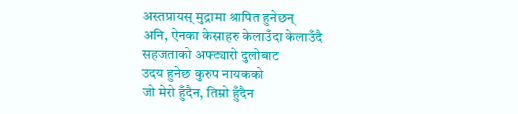अस्तप्रायस् मुद्रामा श्रापित हुनेछन्
अनि, ऐनका केस्राहरु केलाउँदा केलाउँदै
सहजताको अफ्ट्यारो दुलोबाट
उदय हुनेछ कुरुप नायकको
जो मेरो हुँदैन, तिम्रो हुँदैन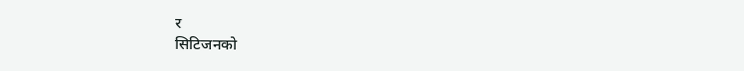र
सिटिजनको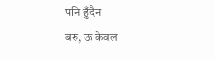पनि हुँदैन
बरु, ऊ केवल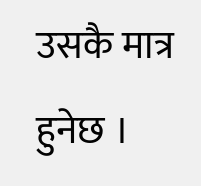उसकै मात्र हुनेछ ।